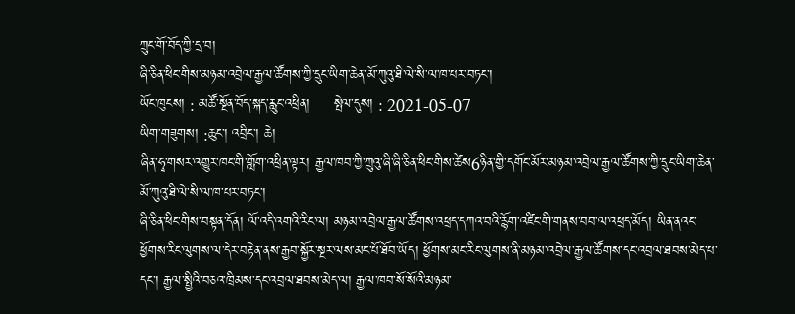ཀྲུང་གོ་བོད་ཀྱི་དྲ་བ།
ཞི་ཅིན་ཕིང་གིས་མཉམ་འབྲེལ་རྒྱལ་ཚོགས་ཀྱི་དྲུང་ཡིག་ཆེན་མོ་ཀུའུ་ཐི་ལེ་སི་ལ་ཁ་པར་བཏང་།
ཡོང་ཁུངས། : མཚོ་སྔོན་བོད་སྐད་རླུང་འཕྲིན།     སྤེལ་དུས། : 2021-05-07
ཡིག་གཟུགས། :ཆུང་། འབྲིང་། ཆེ།
ཞིན་ཧྭ་གསར་འགྱུར་ཁང་གི་གློག་འཕྲིན་ལྟར། རྒྱལ་ཁབ་ཀྱི་ཀྲུའུ་ཞི་ཞི་ཅིན་ཕིང་གིས་ཚེས6ཉིན་གྱི་དགོང་མོར་མཉམ་འབྲེལ་རྒྱལ་ཚོགས་ཀྱི་དྲུང་ཡིག་ཆེན་མོ་ཀུའུ་ཐི་ལེ་སི་ལ་ཁ་པར་བཏང་།
ཞི་ཅིན་ཕིང་གིས་བསྟན་དོན། ལོ་འདི་འགའི་རིང་ལ། མཉམ་འབྲེལ་རྒྱལ་ཚོགས་འཕྲད་དཀའ་བའི་རྙོག་འཛིང་གི་གནས་བབ་ལ་འཕྲད་མོད། ཡིན་ནའང་ཕྱོགས་རིང་ལུགས་ལ་དེར་བརྟེན་ནས་རྒྱབ་སྐྱོར་སྔར་ལས་མང་པོ་ཐོབ་ཡོད། ཕྱོགས་མང་རིང་ལུགས་ནི་མཉམ་འབྲེལ་རྒྱལ་ཚོགས་དང་འབྲལ་ཐབས་མེད་པ་དང་། རྒྱལ་སྤྱིའི་བཅའ་ཁྲིམས་དང་འབྲལ་ཐབས་མེད་ལ། རྒྱལ་ཁབ་སོ་སོའི་མཉམ་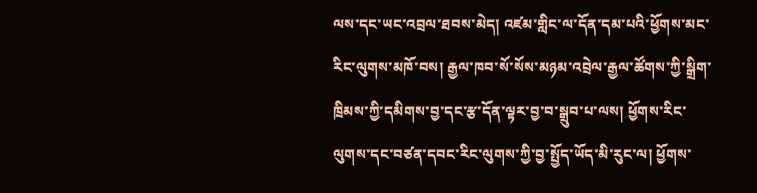ལས་དང་ཡང་འབྲལ་ཐབས་མེད། འཛམ་གླིང་ལ་དོན་དམ་པའི་ཕྱོགས་མང་རིང་ལུགས་མཁོ་བས། རྒྱལ་ཁབ་སོ་སོས་མཉམ་འབྲེལ་རྒྱལ་ཚོགས་ཀྱི་སྒྲིག་ཁྲིམས་ཀྱི་དམིགས་བྱ་དང་རྩ་དོན་ལྟར་བྱ་བ་སྒྲུབ་པ་ལས། ཕྱོགས་རིང་ལུགས་དང་བཙན་དབང་རིང་ལུགས་ཀྱི་བྱ་སྤྱོད་ཡོད་མི་རུང་ལ། ཕྱོགས་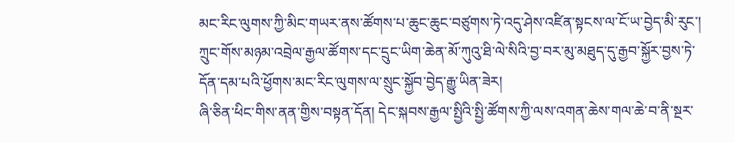མང་རིང་ལུགས་ཀྱི་མིང་གཡར་ནས་ཚོགས་པ་ཆུང་ཆུང་བཙུགས་ཏེ་འདུ་ཤེས་འཛིན་སྟངས་ལ་ངོ་ཡ་བྱེད་མི་རུང་། ཀྲུང་གོས་མཉམ་འབྲེལ་རྒྱལ་ཚོགས་དང་དྲུང་ཡིག་ཆེན་མོ་ཀུའུ་ཐི་ལེ་སིའི་བྱ་བར་མུ་མཐུད་དུ་རྒྱབ་སྐྱོར་བྱས་ཏེ་དོན་དམ་པའི་ཕྱོགས་མང་རིང་ལུགས་ལ་སྲུང་སྐྱོབ་བྱེད་རྒྱུ་ཡིན་ཟེར།
ཞི་ཅིན་ཕིང་གིས་ནན་གྱིས་བསྟན་དོན། དེང་སྐབས་རྒྱལ་སྤྱིའི་སྤྱི་ཚོགས་ཀྱི་ལས་འགན་ཆེས་གལ་ཆེ་བ་ནི་སྔར་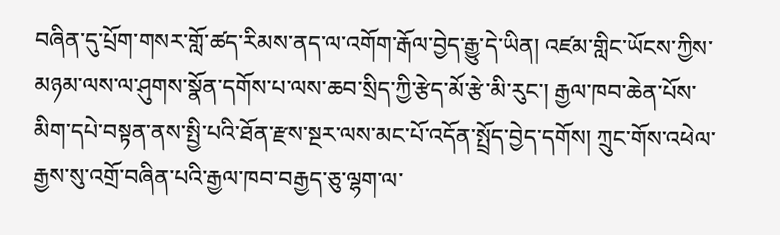བཞིན་དུ་པྲོག་གསར་གློ་ཚད་རིམས་ནད་ལ་འགོག་རྒོལ་བྱེད་རྒྱུ་དེ་ཡིན། འཛམ་གླིང་ཡོངས་ཀྱིས་མཉམ་ལས་ལ་ཤུགས་སྣོན་དགོས་པ་ལས་ཆབ་སྲིད་ཀྱི་རྩེད་མོ་རྩེ་མི་རུང་། རྒྱལ་ཁབ་ཆེན་པོས་མིག་དཔེ་བསྟན་ནས་སྤྱི་པའི་ཐོན་རྫས་སྔར་ལས་མང་པོ་འདོན་སྤྲོད་བྱེད་དགོས། ཀྲུང་གོས་འཕེལ་རྒྱས་སུ་འགྲོ་བཞིན་པའི་རྒྱལ་ཁབ་བརྒྱད་ཅུ་ལྷག་ལ་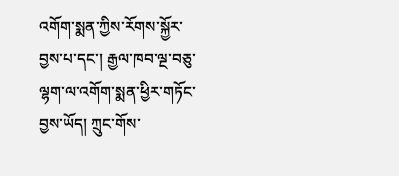འགོག་སྨན་ཀྱིས་རོགས་སྐྱོར་བྱས་པ་དང་། རྒྱལ་ཁབ་ལྔ་བཅུ་ལྷག་ལ་འགོག་སྨན་ཕྱིར་གཏོང་བྱས་ཡོད། ཀྲུང་གོས་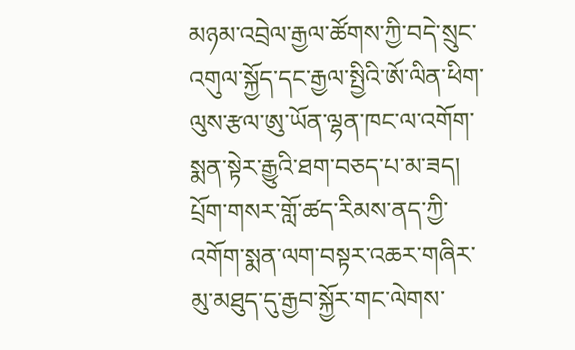མཉམ་འབྲེལ་རྒྱལ་ཚོགས་ཀྱི་བདེ་སྲུང་འགུལ་སྐྱོད་དང་རྒྱལ་སྤྱིའི་ཨོ་ལིན་ཕིག་ལུས་རྩལ་ཨུ་ཡོན་ལྷན་ཁང་ལ་འགོག་སྨན་སྟེར་རྒྱུའི་ཐག་བཅད་པ་མ་ཟད། པྲོག་གསར་གློ་ཚད་རིམས་ནད་ཀྱི་འགོག་སྨན་ལག་བསྟར་འཆར་གཞིར་མུ་མཐུད་དུ་རྒྱབ་སྐྱོར་གང་ལེགས་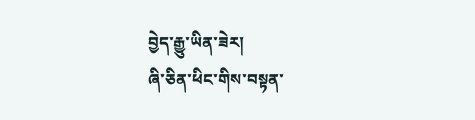བྱེད་རྒྱུ་ཡིན་ཟེར།
ཞི་ཅིན་ཕིང་གིས་བསྟན་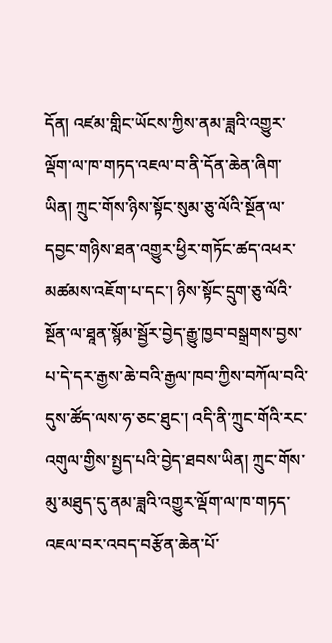དོན། འཛམ་གླིང་ཡོངས་ཀྱིས་ནམ་ཟླའི་འགྱུར་ལྡོག་ལ་ཁ་གཏད་འཇལ་བ་ནི་དོན་ཆེན་ཞིག་ཡིན། ཀྲུང་གོས་ཉིས་སྟོང་སུམ་ཅུ་ལོའི་སྔོན་ལ་དབྱང་གཉིས་ཐན་འགྱུར་ཕྱིར་གཏོང་ཚད་འཕར་མཚམས་འཇོག་པ་དང་། ཉིས་སྟོང་དྲུག་ཅུ་ལོའི་སྔོན་ལ་ཐཱན་སྙོམ་སྦྱོར་བྱེད་རྒྱུ་ཁྱབ་བསྒྲགས་བྱས་པ་དེ་དར་རྒྱས་ཆེ་བའི་རྒྱལ་ཁབ་ཀྱིས་བཀོལ་བའི་དུས་ཚོད་ལས་ཧ་ཅང་ཐུང་། འདི་ནི་ཀྲུང་གོའི་རང་འགུལ་གྱིས་སྤྱད་པའི་བྱེད་ཐབས་ཡིན། ཀྲུང་གོས་མུ་མཐུད་དུ་ནམ་ཟླའི་འགྱུར་ལྡོག་ལ་ཁ་གཏད་འཇལ་བར་འབད་བརྩོན་ཆེན་པོ་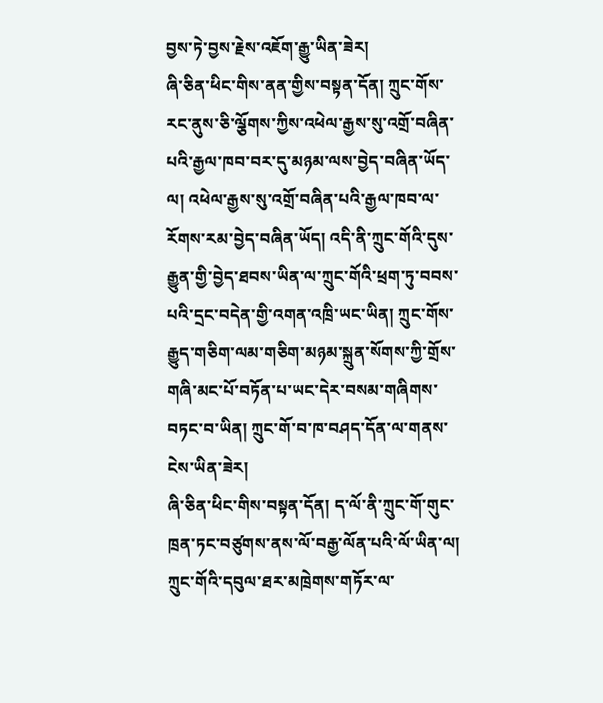བྱས་ཏེ་བྱས་རྗེས་འཇོག་རྒྱུ་ཡིན་ཟེར།
ཞི་ཅིན་ཕིང་གིས་ནན་གྱིས་བསྟན་དོན། ཀྲུང་གོས་རང་ནུས་ཅི་ལྕོགས་ཀྱིས་འཕེལ་རྒྱས་སུ་འགྲོ་བཞིན་པའི་རྒྱལ་ཁབ་བར་དུ་མཉམ་ལས་བྱེད་བཞིན་ཡོད་ལ། འཕེལ་རྒྱས་སུ་འགྲོ་བཞིན་པའི་རྒྱལ་ཁབ་ལ་རོགས་རམ་བྱེད་བཞིན་ཡོད། འདི་ནི་ཀྲུང་གོའི་དུས་རྒྱུན་གྱི་བྱེད་ཐབས་ཡིན་ལ་ཀྲུང་གོའི་ཕྲག་ཏུ་བབས་པའི་དྲང་བདེན་གྱི་འགན་འཁྲི་ཡང་ཡིན། ཀྲུང་གོས་རྒྱུད་གཅིག་ལམ་གཅིག་མཉམ་སྐྲུན་སོགས་ཀྱི་གྲོས་གཞི་མང་པོ་བཏོན་པ་ཡང་དེར་བསམ་གཞིགས་བཏང་བ་ཡིན། ཀྲུང་གོ་བ་ཁ་བཤད་དོན་ལ་གནས་ངེས་ཡིན་ཟེར།
ཞི་ཅིན་ཕིང་གིས་བསྟན་དོན། ད་ལོ་ནི་ཀྲུང་གོ་གུང་ཁྲན་ཏང་བཙུགས་ནས་ལོ་བརྒྱ་ལོན་པའི་ལོ་ཡིན་ལ། ཀྲུང་གོའི་དབུལ་ཐར་མཁྲེགས་གཏོར་ལ་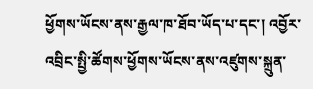ཕྱོགས་ཡོངས་ནས་རྒྱལ་ཁ་ཐོབ་ཡོད་པ་དང་། འབྱོར་འབྲིང་སྤྱི་ཚོགས་ཕྱོགས་ཡོངས་ནས་འཛུགས་སྐྲུན་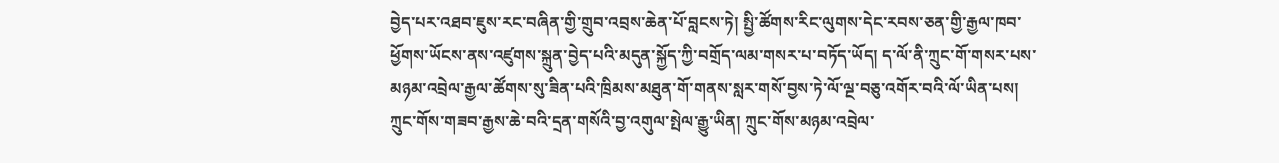བྱེད་པར་འཐབ་ཇུས་རང་བཞིན་གྱི་གྲུབ་འབྲས་ཆེན་པོ་བླངས་ཏེ། སྤྱི་ཚོགས་རིང་ལུགས་དེང་རབས་ཅན་གྱི་རྒྱལ་ཁབ་ཕྱོགས་ཡོངས་ནས་འཛུགས་སྐྲུན་བྱེད་པའི་མདུན་སྐྱོད་ཀྱི་བགྲོད་ལམ་གསར་པ་བཏོད་ཡོད། ད་ལོ་ནི་ཀྲུང་གོ་གསར་པས་མཉམ་འབྲེལ་རྒྱལ་ཚོགས་སུ་ཟིན་པའི་ཁྲིམས་མཐུན་གོ་གནས་སླར་གསོ་བྱས་ཏེ་ལོ་ལྔ་བཅུ་འགོར་བའི་ལོ་ཡིན་པས། ཀྲུང་གོས་གཟབ་རྒྱས་ཆེ་བའི་དྲན་གསོའི་བྱ་འགུལ་སྤེལ་རྒྱུ་ཡིན། ཀྲུང་གོས་མཉམ་འབྲེལ་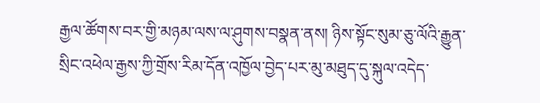རྒྱལ་ཚོགས་བར་གྱི་མཉམ་ལས་ལ་ཤུགས་བསྣན་ནས། ཉིས་སྟོང་སུམ་ཅུ་ལོའི་རྒྱུན་སྲིང་འཕེལ་རྒྱས་ཀྱི་གྲོས་རིམ་དོན་འཁྱོལ་བྱེད་པར་མུ་མཐུད་དུ་སྐུལ་འདེད་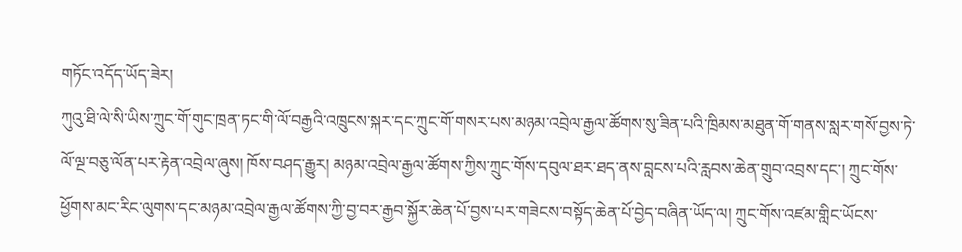གཏོང་འདོད་ཡོད་ཟེར།
ཀུའུ་ཐི་ལེ་སི་ཡིས་ཀྲུང་གོ་གུང་ཁྲན་ཏང་གི་ལོ་བརྒྱའི་འཁྲུངས་སྐར་དང་ཀྲུང་གོ་གསར་པས་མཉམ་འབྲེལ་རྒྱལ་ཚོགས་སུ་ཟིན་པའི་ཁྲིམས་མཐུན་གོ་གནས་སླར་གསོ་བྱས་ཏེ་ལོ་ལྔ་བཅུ་ལོན་པར་རྟེན་འབྲེལ་ཞུས། ཁོས་བཤད་རྒྱུར། མཉམ་འབྲེལ་རྒྱལ་ཚོགས་ཀྱིས་ཀྲུང་གོས་དབུལ་ཐར་ཐད་ནས་བླངས་པའི་རླབས་ཆེན་གྲུབ་འབྲས་དང་། ཀྲུང་གོས་ཕྱོགས་མང་རིང་ལུགས་དང་མཉམ་འབྲེལ་རྒྱལ་ཚོགས་ཀྱི་བྱ་བར་རྒྱབ་སྐྱོར་ཆེན་པོ་བྱས་པར་གཟེངས་བསྟོད་ཆེན་པོ་བྱེད་བཞིན་ཡོད་ལ། ཀྲུང་གོས་འཛམ་གླིང་ཡོངས་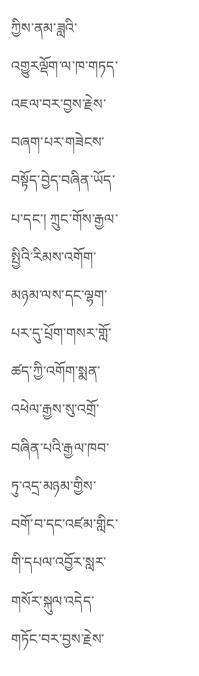ཀྱིས་ནམ་ཟླའི་འགྱུརལྡོག་ལ་ཁ་གཏད་འཇལ་བར་བྱས་རྗེས་བཞག་པར་གཟེངས་བསྟོད་བྱེད་བཞིན་ཡོད་པ་དང་། ཀྲུང་གོས་རྒྱལ་སྤྱིའི་རིམས་འགོག་མཉམ་ལས་དང་ལྷག་པར་དུ་པྲོག་གསར་གློ་ཚད་ཀྱི་འགོག་སྨན་འཕེལ་རྒྱས་སུ་འགྲོ་བཞིན་པའི་རྒྱལ་ཁབ་ཏུ་འདྲ་མཉམ་གྱིས་བགོ་བ་དང་འཛམ་གླིང་གི་དཔལ་འབྱོར་སླར་གསོར་སྐུལ་འདེད་གཏོང་བར་བྱས་རྗེས་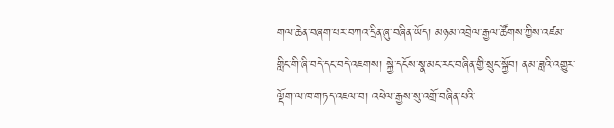གལ་ཆེན་བཞག་པར་བཀའ་དྲིན་ཞུ་བཞིན་ཡོད། མཉམ་འབྲེལ་རྒྱལ་ཚོགས་ཀྱིས་འཛམ་གླིང་གི་ཞི་བདེ་དང་བདེ་འཇགས། སྐྱེ་དངོས་སྣ་མང་རང་བཞིན་གྱི་སྲུང་སྐྱོབ། ནམ་ཟླའི་འགྱུར་ལྡོག་ལ་ཁ་གཏད་འཇལ་བ། འཕེལ་རྒྱས་སུ་འགྲོ་བཞིན་པའི་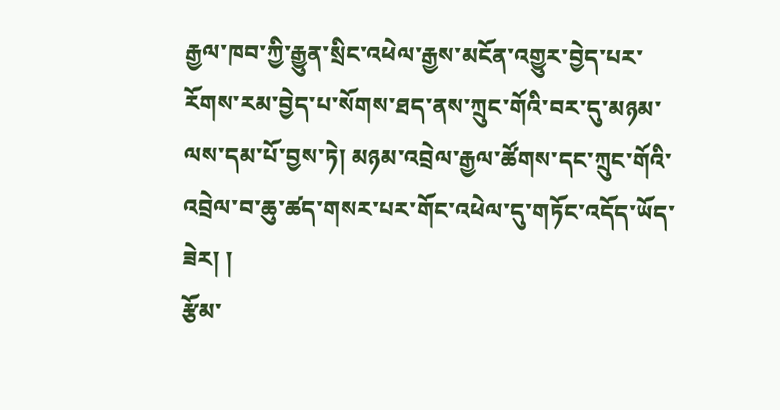རྒྱལ་ཁབ་ཀྱི་རྒྱུན་སྲིང་འཕེལ་རྒྱས་མངོན་འགྱུར་བྱེད་པར་རོགས་རམ་བྱེད་པ་སོགས་ཐད་ནས་ཀྲུང་གོའི་བར་དུ་མཉམ་ལས་དམ་པོ་བྱས་ཏེ། མཉམ་འབྲེལ་རྒྱལ་ཚོགས་དང་ཀྲུང་གོའི་འབྲེལ་བ་ཆུ་ཚད་གསར་པར་གོང་འཕེལ་དུ་གཏོང་འདོད་ཡོད་ཟེར། །
རྩོམ་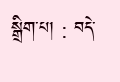སྒྲིག་པ། : བདེ་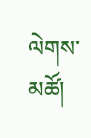ལེགས་མཚོ།